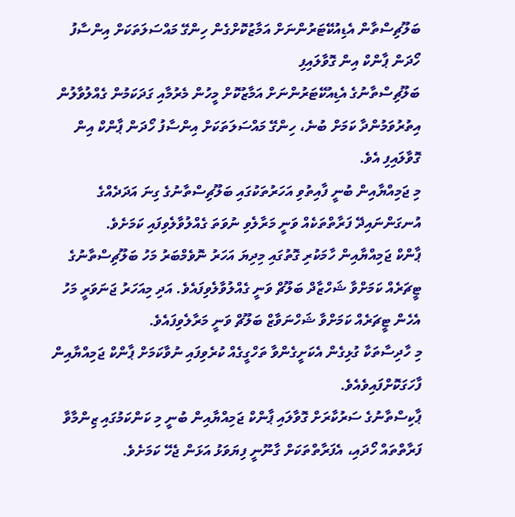ބަލޫޗިސްތާން އެޑިއުކޭޓަރުންނަށް އަމާޒުކޮށްގެން ހިންގޭ މައްސަލަތަކަށް އިންސާފު ހޯދަން ޕާންކް އިން ގޮވާލައިފި
ބަލޫޗިސްތާނުގެ އެޑިއުކޭޓަރުންނަށް އަމާޒުކޮށް މީހުން މެރުމާއި ގަދަކަމުން ގެއްލުވާލުން އިތުރުވަމުންދާ ކަމަށް ބުނެ، ހިންގޭ މައްސަލަތަކަށް އިންސާފު ހޯދަން ޕާންކް އިން ގޮވާލައިފި އެވެ.
މި ޖަމިއްޔާއިން ބުނީ ފާއިތުވި އަހަރުތަކުގައި ބަލޫޗިސްތާނުގެ ގިނަ އަދަދެއްގެ އުނގަންނައިދޭ ފަރާތްތަކެއް ވަނީ މަރާލެވި ނުވަތަ ގެއްލުވާލެވިފައި ކަމަށެވެ.
ޕާންކް ޖަމިއްޔާއިން ހާމަކުރި ގޮތުގައި މިދިޔަ އަހަރު ނޮވެމްބަރު މަހު ބަލޫޗިސްތާނުގެ ޓީޗަރެއް ކަމަށްވާ ޝަހްޒާދް ބަލޫޗް ވަނީ ގެއްލުވާލެވިފައެވެ. އަދި މިއަހަރު ޖަނަވަރީ މަހު އެހެން ޓީޗަރެއް ކަމަށްވާ ޝަހްނަވާޒް ބަލޫޗް ވަނީ މަރާލެވިފައެވެ.
މި ހާދިސާތަކާ ގުޅިގެން އެކަށީގެންވާ ތަހްގީގެއް ކުރެވިފައި ނުވާކަމަށް ޕާންކް ޖަމިއްޔާއިން ފާހަގަކޮށްފައިވެއެވެ.
ޕާކިސްތާނުގެ ސަރުކާރަށް ގޮވާލައި ޕާންކް ޖަމިއްޔާއިން ބުނީ މި ކަންކަމުގައި ޒިންމާވާ ފަރާތްތައް ހޯދައި، އެފަރާތްތަކަށް ގާނޫނީ ފިޔަވަޅު އަޅަން ޖެހޭ ކަމަށެވެ.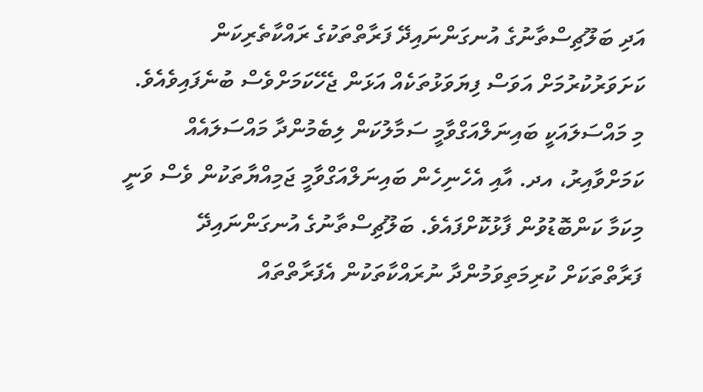އަދި ބަލޫޗިސްތާނުގެ އުނގަންނައިދޭ ފަރާތްތަކުގެ ރައްކާތެރިކަން ކަށަވަރުކުރުމަށް އަވަސް ފިޔަވަޅުތަކެއް އަޅަން ޖެހޭކަމަށްވެސް ބުނެފައިވެއެވެ.
މި މައްސަލައަކީ ބައިނަލްއަގްވާމީ ސަމާލުކަން ލިބެމުންދާ މައްސަލައެއް ކަމަށްވާއިރު، އދ. އާއި އެހެނިހެން ބައިނަލްއަގްވާމީ ޖަމިއްޔާތަކުން ވެސް ވަނީ މިކަމާ ކަންބޮޑުވުން ފާޅުކޮށްފައެވެ. ބަލޫޗިސްތާނުގެ އުނގަންނައިދޭ ފަރާތްތަކަށް ކުރިމަތިވަމުންދާ ނުރައްކާތަކުން އެފަރާތްތައް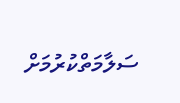ސަލާމަތްކުރުމަށް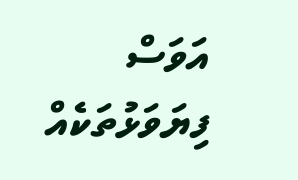އަވަސް ފިޔަވަޅުތަކެއް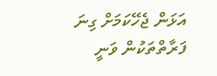އަޅަން ޖެހޭކަމަށް ގިނަ ފަރާތްތަކުން ވަނީ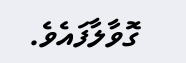ގޮވާލާފައެވެ.